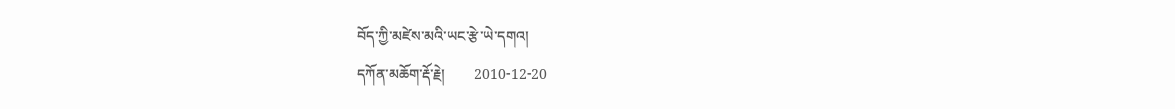བོད་ཀྱི་མཛེས་མའི་ཡང་རྩེ་ཡེ་དགའ།
དཀོན་མཆོག་རྡོ་རྗེ།        2010-12-20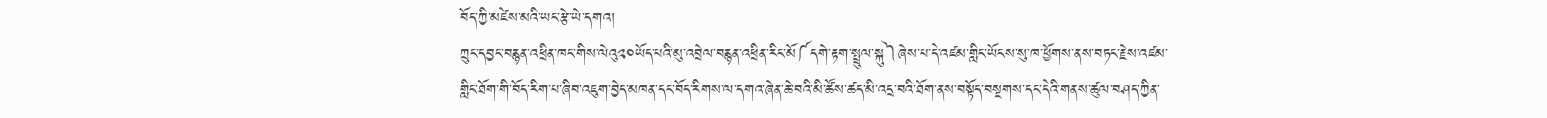བོད་ཀྱི་མཛེས་མའི་ཡང་རྩེ་ཡེ་དགའ།
ཀྲུང་དབྱང་བརྙན་འཕྲིན་ཁང་གིས་ལེའུ༢༠ཡོད་པའི་མུ་འབྲེལ་བརྙན་འཕྲིན་རིང་མོ༼དགེ་རྟག་སྤྲུལ་སྐུ༽ཞེས་པ་དེ་འཛམ་གླིང་ཡོངས་སུ་ཁ་ཕྱོགས་ནས་བཏང་རྗེས་འཛམ་གླིང་ཐོག་གི་བོད་རིག་པ་ཞིབ་འཇུག་བྱེད་མཁན་དང་བོད་རིགས་ལ་དགའ་ཞེན་ཆེ་བའི་མི་ཚོས་ཚད་མི་འདྲ་བའི་ཐོག་ནས་བསྟོད་བསྔགས་དང་དེའི་གནས་ཚུལ་བཤད་ཀྱིན་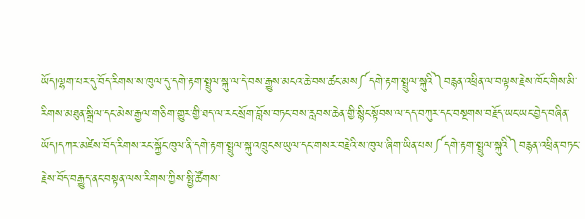ཡོད།ལྷག་པར་དུ་བོད་རིགས་ས་ཁུལ་དུ་དགེ་རྟག་སྤྲུལ་སྐུ་ལ་དེ་བས་རྒྱུས་མངའ་ཆེ་བས་ཚང་མས༼དགེ་རྟག་སྤྲུལ་སྐུའི༽བརྙན་འཕྲིན་ལ་བལྟས་རྗེས་ཁོང་གིས་མི་རིགས་མཐུན་སྒྲིལ་དང་མེས་རྒྱལ་གཅིག་གྱུར་གྱི་ཐད་ལ་རང་སྲོག་བློས་བཏང་བས་རླབས་ཆེན་གྱི་སྙིང་སྟོབས་ལ་དད་བཀུར་དང་བསྔགས་བརྗོད་ཡང་ཡང་བྱེད་བཞིན་ཡོད།དཀར་མཛེས་བོད་རིགས་རང་སྐྱོང་ཁུལ་ནི་དགེ་རྟག་སྤྲུལ་སྐུ་འཁྲུངས་ཡུལ་དང་གསར་བརྗེའི་ས་ཁུལ་ཞིག་ཡིན་པས༼དགེ་རྟག་སྤྲུལ་སྐུའི༽བརྙན་འཕྲིན་བཏང་རྗེས་བོད་བརྒྱུད་ནང་བསྟན་ལས་རིགས་ཀྱིས་སྤྱི་ཚོགས་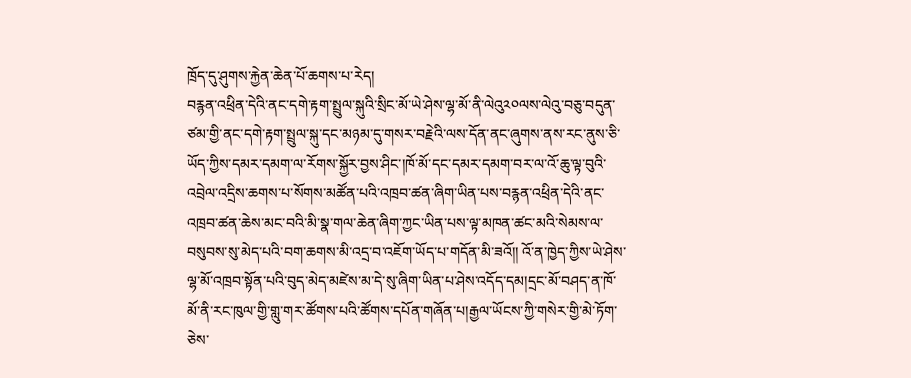ཁྲོད་དུ་ཤུགས་རྐྱེན་ཆེན་པོ་ཆགས་པ་རེད།
བརྙན་འཕྲིན་དེའི་ནང་དགེ་རྟག་སྤྲུལ་སྐུའི་སྲིང་མོ་ཡེ་ཤེས་ལྷ་མོ་ནི་ལེའུ༢༠ལས་ལེའུ་བཅུ་བདུན་ཙམ་གྱི་ནང་དགེ་རྟག་སྤྲུལ་སྐུ་དང་མཉམ་དུ་གསར་བརྗེའི་ལས་དོན་ནང་ཞུགས་ནས་རང་ནུས་ཅི་ཡོད་ཀྱིས་དམར་དམག་ལ་རོགས་སྐྱོར་བྱས་ཤིང་།ཁོ་མོ་དང་དམར་དམག་བར་ལ་འོ་ཆུ་ལྟ་བུའི་འབྲེལ་འདྲིས་ཆགས་པ་སོགས་མཚོན་པའི་འཁྲབ་ཚན་ཞིག་ཡིན་པས་བརྙན་འཕྲིན་དེའི་ནང་འཁྲབ་ཚན་ཆེས་མང་བའི་མི་སྣ་གལ་ཆེན་ཞིག་ཀྱང་ཡིན་པས་ལྟ་མཁན་ཚང་མའི་སེམས་ལ་བསུབས་སུ་མེད་པའི་བག་ཆགས་མི་འདྲ་བ་འཇོག་ཡོད་པ་གདོན་མི་ཟའོ།། འོ་ན་ཁྱེད་ཀྱིས་ཡེ་ཤེས་ལྷ་མོ་འཁྲབ་སྟོན་པའི་བུད་མེད་མཛེས་མ་དེ་སུ་ཞིག་ཡིན་པ་ཤེས་འདོད་དམ།དྲང་མོ་བཤད་ན་ཁོ་མོ་ནི་རང་ཁུལ་གྱི་གླུ་གར་ཚོགས་པའི་ཚོགས་དཔོན་གཞོན་པ།རྒྱལ་ཡོངས་ཀྱི་གསེར་གྱི་མེ་ཏོག་ཅེས་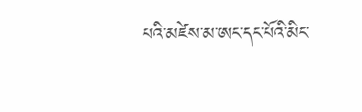པའི་མཛེས་མ་ཨང་དང་པོའི་མིང་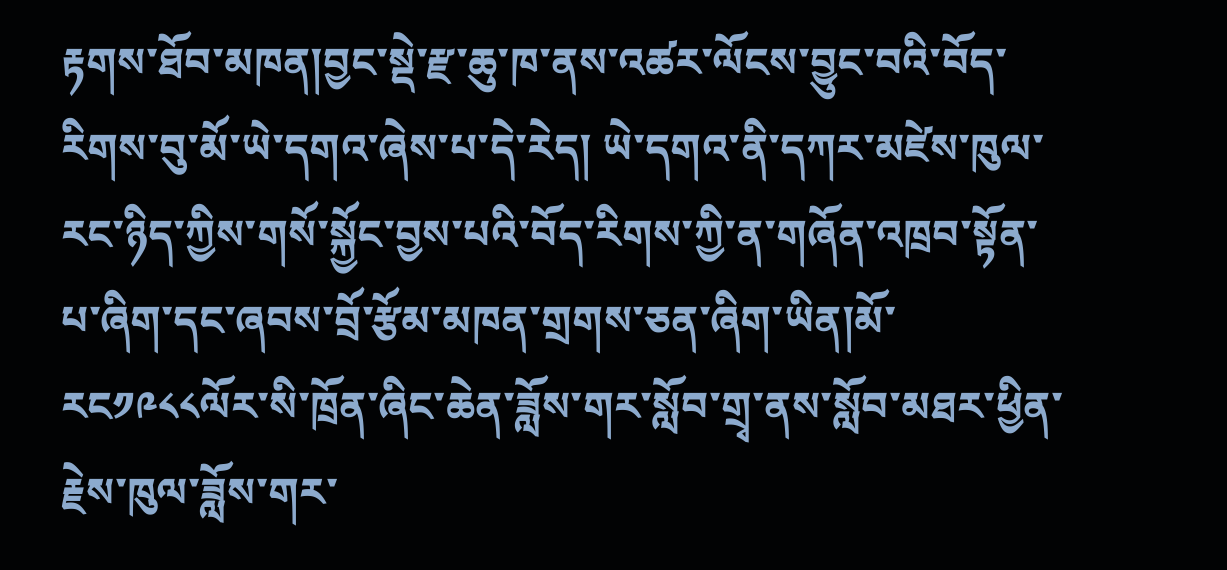རྟགས་ཐོབ་མཁན།བྱང་སྡེ་རྫ་ཆུ་ཁ་ནས་འཚར་ལོངས་བྱུང་བའི་བོད་རིགས་བུ་མོ་ཡེ་དགའ་ཞེས་པ་དེ་རེད། ཡེ་དགའ་ནི་དཀར་མཛེས་ཁུལ་རང་ཉིད་ཀྱིས་གསོ་སྐྱོང་བྱས་པའི་བོད་རིགས་ཀྱི་ན་གཞོན་འཁྲབ་སྟོན་པ་ཞིག་དང་ཞབས་བྲོ་རྩོམ་མཁན་གྲགས་ཅན་ཞིག་ཡིན།མོ་རང༡༩༨༨ལོར་སི་ཁྲོན་ཞིང་ཆེན་ཟློས་གར་སློབ་གྲྭ་ནས་སློབ་མཐར་ཕྱིན་རྗེས་ཁུལ་ཟློས་གར་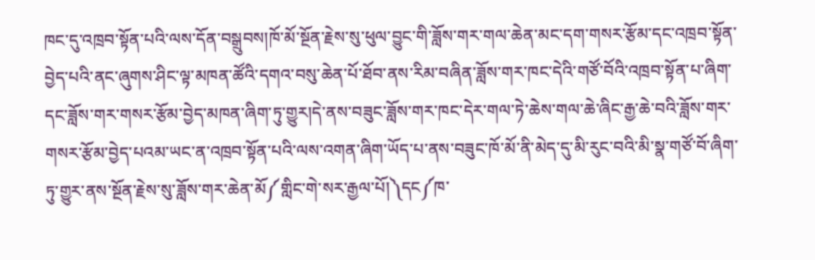ཁང་དུ་འཁྲབ་སྟོན་པའི་ལས་དོན་བསྒྲུབས།ཁོ་མོ་སྔོན་རྗེས་སུ་ཕུལ་བྱུང་གི་ཟློས་གར་གལ་ཆེན་མང་དག་གསར་རྩོམ་དང་འཁྲབ་སྟོན་བྱེད་པའི་ནང་ཞུགས་ཤིང་ལྟ་མཁན་ཚོའི་དགའ་བསུ་ཆེན་པོ་ཐོབ་ནས་རིམ་བཞིན་ཟློས་གར་ཁང་དེའི་གཙོ་བོའི་འཁྲབ་སྟོན་པ་ཞིག་དང་ཟློས་གར་གསར་རྩོམ་བྱེད་མཁན་ཞིག་ཏུ་གྱུར།དེ་ནས་བཟུང་ཟློས་གར་ཁང་དེར་གལ་ཏེ་ཆེས་གལ་ཆེ་ཞིང་རྒྱ་ཆེ་བའི་ཟློས་གར་གསར་རྩོམ་བྱེད་པའམ་ཡང་ན་འཁྲབ་སྟོན་པའི་ལས་འགན་ཞིག་ཡོད་པ་ནས་བཟུང་ཁོ་མོ་ནི་མེད་དུ་མི་རུང་བའི་མི་སྣ་གཙོ་བོ་ཞིག་ཏུ་གྱུར་ནས་སྔོན་རྗེས་སུ་ཟློས་གར་ཆེན་མོ༼གླིང་གེ་སར་རྒྱལ་པོ།༽དང༼ཁ་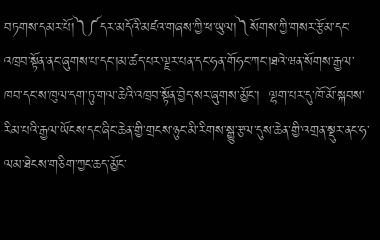བཏགས་དམར་པོ།༽༼དར་མདོའི་མཛའ་གཞས་ཀྱི་ཕ་ཡུལ།༽སོགས་ཀྱི་གསར་རྩོམ་དང་འཁྲབ་སྟོན་ནང་ཞུགས་པ་དང་།མ་ཚད་པར་ལྗར་པན་དང་ཧན་གོཧང་ཀང་།ཐའེ་ཝན་སོགས་རྒྱལ་ཁབ་དང་ས་ཁུལ་དག་ཏུ་གལ་ཆེའི་འཁྲབ་སྟོན་བྱེད་སར་ཞུགས་མྱོང་།  ལྷག་པར་དུ་ཁོ་མོ་སྐབས་རིམ་པའི་རྒྱལ་ཡོངས་དང་ཞིང་ཆེན་གྱི་གྲངས་ཉུང་མི་རིགས་སྒྱུ་རྩལ་དུས་ཆེན་གྱི་འགྲན་སྡུར་ནང་ཧ་ལམ་ཐེངས་གཅིག་ཀྱང་ཆད་མྱོང་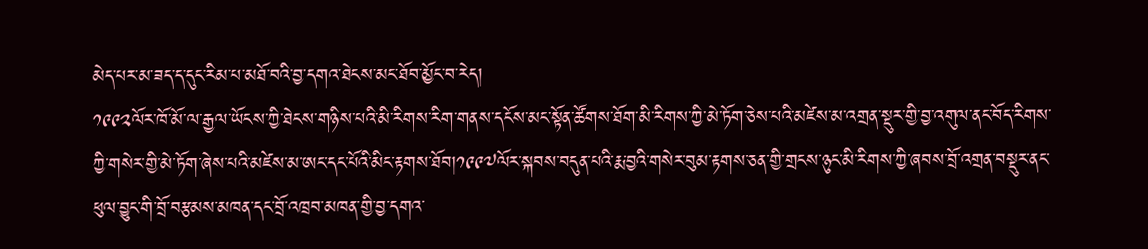མེད་པར་མ་ཟད་ད་དུང་རིམ་པ་མཐོ་བའི་བྱ་དགའ་ཐེངས་མང་ཐོབ་མྱོང་བ་རེད།
༡༩༩༢ལོར་ཁོ་མོ་ལ་རྒྱལ་ཡོངས་ཀྱི་ཐེངས་གཉིས་པའི་མི་རིགས་རིག་གནས་དངོས་མང་སྟོན་ཚོགས་ཐོག་མི་རིགས་ཀྱི་མེ་ཏོག་ཅེས་པའི་མཛེས་མ་འགྲན་སྡུར་གྱི་བྱ་འགུལ་ནང་བོད་རིགས་ཀྱི་གསེར་གྱི་མེ་ཏོག་ཞེས་པའི་མཛེས་མ་ཨང་དང་པོའི་མིང་རྟགས་ཐོབ།༡༩༩༧ལོར་སྐབས་བདུན་པའི་རྨ་བྱའི་གསེར་བུམ་རྟགས་ཅན་གྱི་གྲངས་ཉུང་མི་རིགས་ཀྱི་ཞབས་བྲོ་འགྲན་བསྡུར་ནང་ཕུལ་བྱུང་གི་བྲོ་བརྩམས་མཁན་དང་བྲོ་འཁྲབ་མཁན་གྱི་བྱ་དགའ་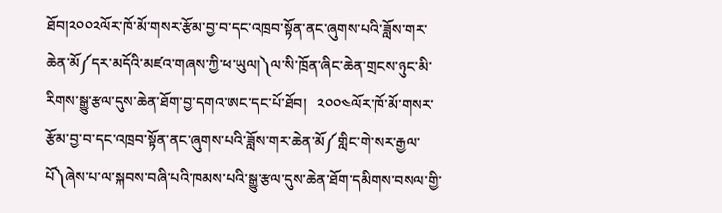ཐོབ།༢༠༠༢ལོར་ཁོ་མོ་གསར་རྩོམ་བྱ་བ་དང་འཁྲབ་སྟོན་ནང་ཞུགས་པའི་ཟློས་གར་ཆེན་མོ༼དར་མདོའི་མཛའ་གཞས་ཀྱི་ཕ་ཡུལ།༽ལ་སི་ཁྲོན་ཞིང་ཆེན་གྲངས་ཉུང་མི་རིགས་སྒྱུ་རྩལ་དུས་ཆེན་ཐོག་བྱ་དགའ་ཨང་དང་པོ་ཐོབ།   ༢༠༠༤ལོར་ཁོ་མོ་གསར་རྩོམ་བྱ་བ་དང་འཁྲབ་སྟོན་ནང་ཞུགས་པའི་ཟློས་གར་ཆེན་མོ༼གླིང་གེ་སར་རྒྱལ་པོ༽ཞེས་པ་ལ་སྐབས་བཞི་པའི་ཁམས་པའི་སྒྱུ་རྩལ་དུས་ཆེན་ཐོག་དམིགས་བསལ་གྱི་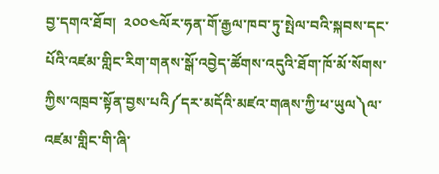བྱ་དགའ་ཐོབ།  ༢༠༠༤ལོར་ཧན་གོ་རྒྱལ་ཁབ་ཏུ་སྤེལ་བའི་སྐབས་དང་པོའི་འཛམ་གླིང་རིག་གནས་སྒོ་འབྱེད་ཚོགས་འདུའི་ཐོག་ཁོ་མོ་སོགས་ཀྱིས་འཁྲབ་སྟོན་བྱས་པའི༼དར་མདོའི་མཛའ་གཞས་ཀྱི་ཕ་ཡུལ༽ལ་འཛམ་གླིང་གི་ཞི་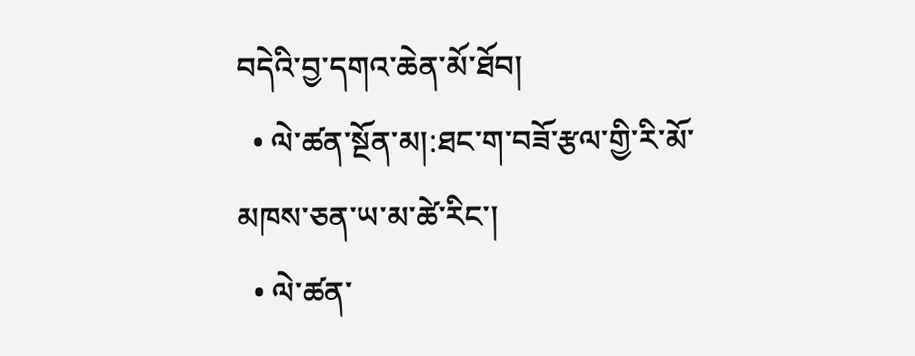བདེའི་བྱ་དགའ་ཆེན་མོ་ཐོབ།
  • ལེ་ཚན་སྔོན་མ།:ཐང་ག་བཟོ་རྩལ་གྱི་རི་མོ་མཁས་ཅན་ཡ་མ་ཚེ་རིང་།
  • ལེ་ཚན་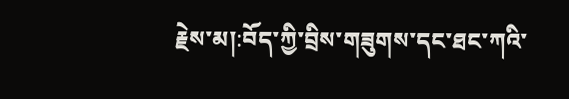རྗེས་མ།:བོད་ཀྱི་བྲིས་གཟུགས་དང་ཐང་ཀའི་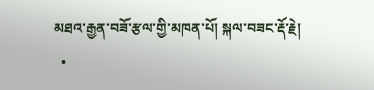མཐའ་རྒྱན་བཟོ་རྩལ་གྱི་མཁན་པོ། སྐལ་བཟང་རྡོ་རྗེ།
  •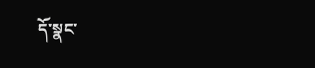དོ་སྣང་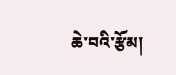ཆེ་བའི་རྩོམ།